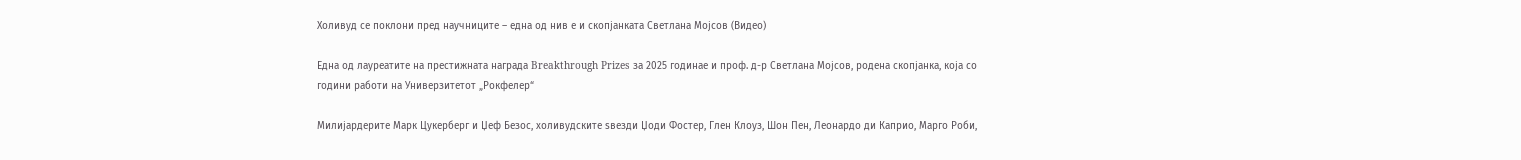Холивуд се поклони пред научниците – една од нив е и скопјанката Светлана Мојсов (Видео)

Една од лауреатите на престижната награда Breakthrough Prizes за 2025 годинае и проф. д-р Светлана Мојсов, родена скопјанка, која со години работи на Универзитетот „Рокфелер“

Милијардерите Марк Цукерберг и Џеф Безос, холивудските ѕвезди Џоди Фостер, Глен Клоуз, Шон Пен, Леонардо ди Каприо, Марго Роби,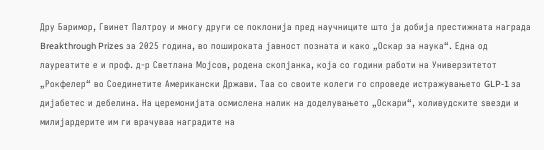Дру Баримор, Гвинет Палтроу и многу други се поклонија пред научниците што ја добија престижната награда Breakthrough Prizes за 2025 година, во пошироката јавност позната и како „Оскар за наука“. Една од лауреатите е и проф. д-р Светлана Мојсов, родена скопјанка, која со години работи на Универзитетот „Рокфелер“ во Соединетите Американски Држави. Таа со своите колеги го спроведе истражувањето GLP-1 за дијабетес и дебелина. На церемонијата осмислена налик на доделувањето „Оскари“, холивудските ѕвезди и милијардерите им ги врачуваа наградите на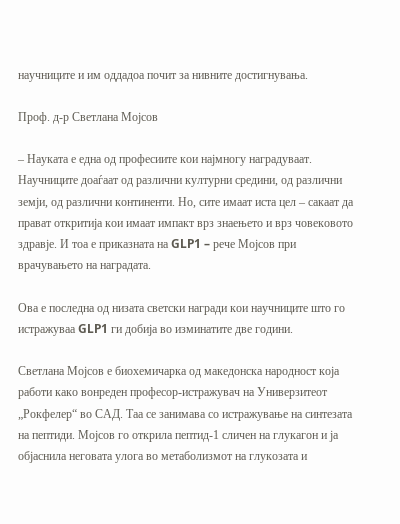научниците и им оддадоа почит за нивните достигнувања.

Проф. д-р Светлана Мојсов

– Науката е една од професиите кои најмногу наградуваат. Научниците доаѓаат од различни културни средини, од различни земји, од различни континенти. Но, сите имаат иста цел – сакаат да прават откритија кои имаат импакт врз знаењето и врз човековото здравје. И тоа е приказната на GLP1 – рече Мојсов при врачувањето на наградата.

Ова е последна од низата светски награди кои научниците што го истражуваа GLP1 ги добија во изминатите две години.

Светлана Мојсов е биохемичарка од македонска народност која работи како вонреден професор-истражувач на Универзитеот „Рокфелер“ во САД. Таа се занимава со истражување на синтезата на пептиди. Мојсов го открила пептид-1 сличен на глукагон и ја објаснила неговата улога во метаболизмот на глукозата и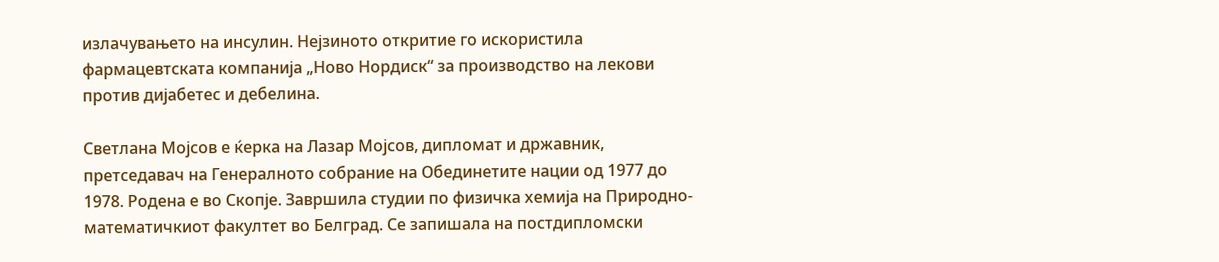излачувањето на инсулин. Нејзиното откритие го искористила фармацевтската компанија „Ново Нордиск“ за производство на лекови против дијабетес и дебелина.

Светлана Мојсов е ќерка на Лазар Мојсов, дипломат и државник, претседавач на Генералното собрание на Обединетите нации од 1977 до 1978. Родена е во Скопје. Завршила студии по физичка хемија на Природно-математичкиот факултет во Белград. Се запишала на постдипломски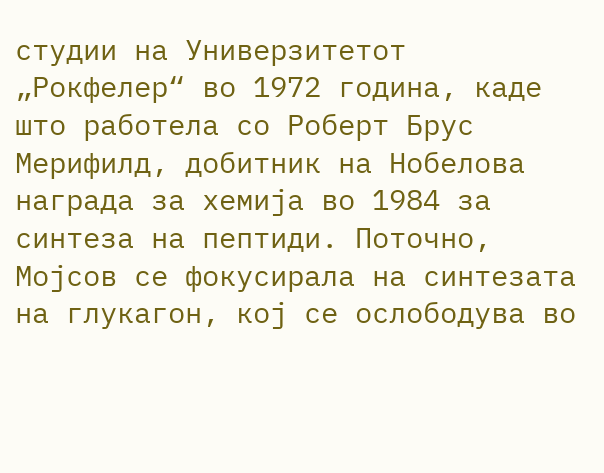студии на Универзитетот „Рокфелер“ во 1972 година, каде што работела со Роберт Брус Мерифилд, добитник на Нобелова награда за хемија во 1984 за синтеза на пептиди. Поточно, Мојсов се фокусирала на синтезата на глукагон, кој се ослободува во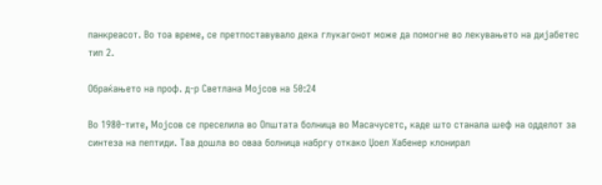панкреасот. Во тоа време, се претпоставувало дека глукагонот може да помогне во лекувањето на дијабетес тип 2.

Обраќањето на проф. д-р Светлана Мојсов на 50:24

Во 1980-тите, Мојсов се преселила во Општата болница во Масачусетс, каде што станала шеф на одделот за синтеза на пептиди. Таа дошла во оваа болница набргу откако Џоел Хабенер клонирал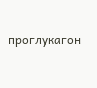проглукагон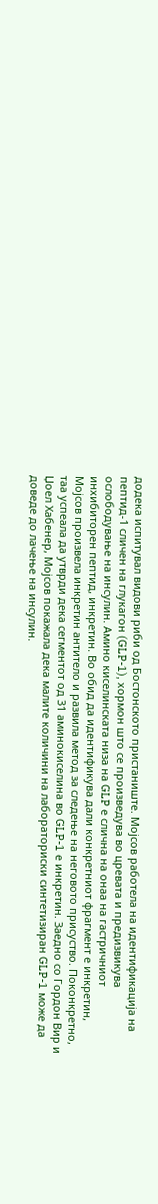додека испитувал видови риби од Бостонското пристаниште. Мојсов работела на идентификација на пептид-1 сличен на глукагон (GLP-1), хормон што се произведува во цревата и предизвикува ослободување на инсулин. Амино киселинската низа на GLP е слична на онаа на гастричниот инхибиторен пептид, инкретин. Во обид да идентификува дали конкретниот фрагмент е инкретин, Мојсов произвела инкретин антитело и развила метод за следење на неговото присуство. Поконкретно, таа успеала да утврди дека сегментот од 31 аминокиселина во GLP-1 е инкретин. Заедно со Гордон Вир и Џоел Хабенер, Мојсов покажала дека малите количини на лабораториски синтетизиран GLP-1 може да доведе до лачење на инсулин.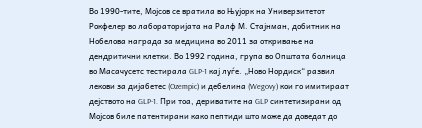Во 1990-тите, Мојсов се вратила во Њујорк на Универзитетот Рокфелер во лабораторијата на Ралф М. Стајнман, добитник на Нобелова награда за медицина во 2011 за откривање на дендритични клетки. Во 1992 година, група во Општата болница во Масачусетс тестирала GLP-1 кај луѓе. „Ново Нордиск“ развил лекови за дијабетес (Ozempic) и дебелина (Wegovy) кои го имитираат дејството на GLP-1. При тоа, дериватите на GLP синтетизирани од Мојсов биле патентирани како пептиди што може да доведат до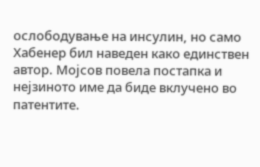ослободување на инсулин, но само Хабенер бил наведен како единствен автор. Мојсов повела постапка и нејзиното име да биде вклучено во патентите.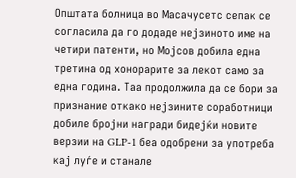Општата болница во Масачусетс сепак се согласила да го додаде нејзиното име на четири патенти, но Мојсов добила една третина од хонорарите за лекот само за една година. Таа продолжила да се бори за признание откако нејзините соработници добиле бројни награди бидејќи новите верзии на GLP-1 беа одобрени за употреба кај луѓе и станале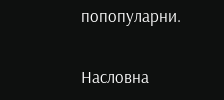попопуларни.

Насловна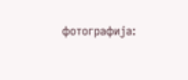фотографија: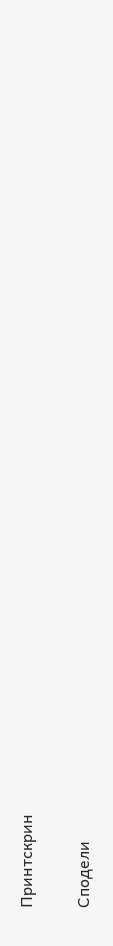Принтскрин

Сподели